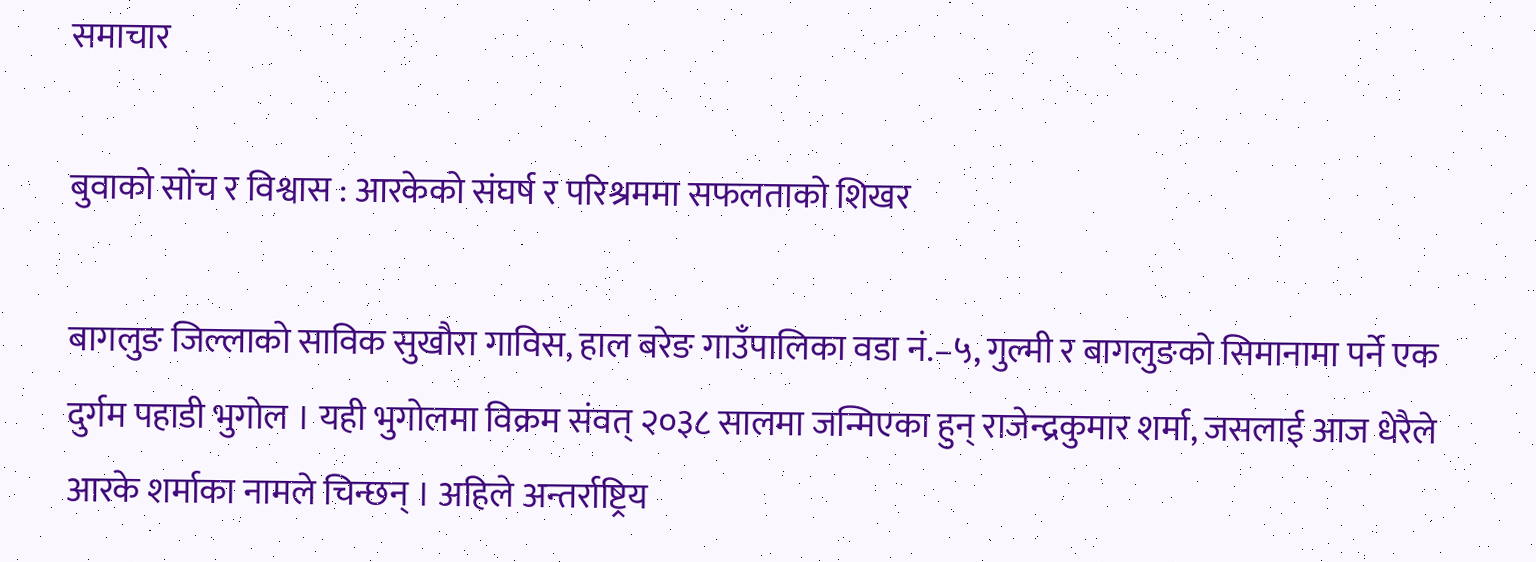समाचार

बुवाको सोंच र विश्वास : आरकेको संघर्ष र परिश्रममा सफलताको शिखर

बागलुङ जिल्लाको साविक सुखौरा गाविस, हाल बरेङ गाउँपालिका वडा नं.–५, गुल्मी र बागलुङको सिमानामा पर्ने एक दुर्गम पहाडी भुगोल । यही भुगोलमा विक्रम संवत् २०३८ सालमा जन्मिएका हुन् राजेन्द्रकुमार शर्मा, जसलाई आज धेरैले आरके शर्माका नामले चिन्छन् । अहिले अन्तर्राष्ट्रिय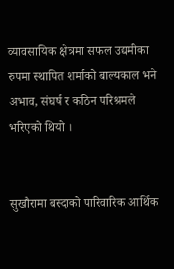व्यावसायिक क्षेत्रमा सफल उद्यमीका रुपमा स्थापित शर्माको बाल्यकाल भने अभाव, संघर्ष र कठिन परिश्रमले भरिएको थियो ।


सुखौरामा बस्दाको पारिवारिक आर्थिक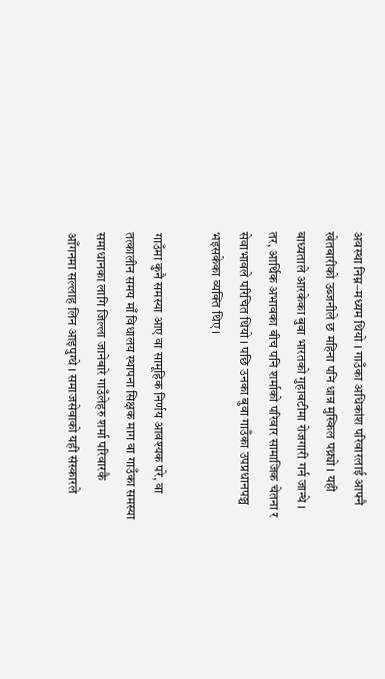अवस्था निम्न–मध्यम थियो । गाउँका अधिकांश परिवारलाई आफ्नै खेतबारीको उब्जनीले छ महिना पनि धान्न मुस्किल पथ्र्यो । यही बाध्यताले आरकेका बुवा भारतको गुहावटीमा रोजगारी गर्न जान्थे । तर, आर्थिक अभावका बीच पनि शर्माको परिवार सामाजिक चेतना र सेवाभावले परिचित थियो । पछि उनका बुवा गाउँका उपप्रधानपञ्च भइसकेका व्यक्ति थिए ।

गाउँमा कुनै समस्या आए वा सामूहिक निर्णय आवश्यक परे, वा तत्कालीन समय माँ विधालय स्थापना सिक्षक माग वा गाउँका समस्या समाधानका लागि जिल्ला जानेबारे गाउँलेहरु शर्मा परिवारकै आँगनमा सल्लाह लिन आइपुग्थे । समाजसेवाको यही संस्कारले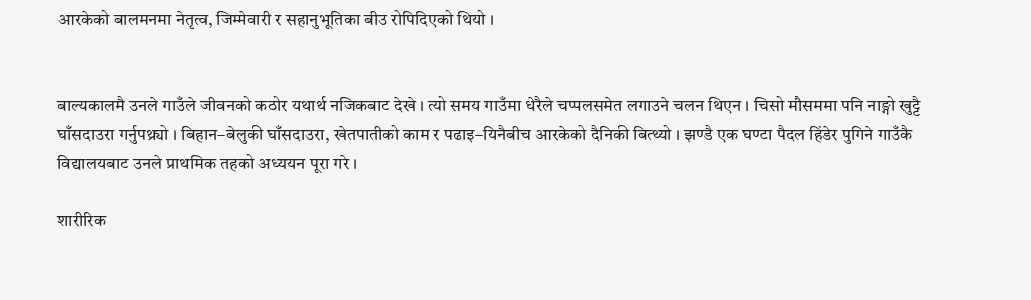आरकेको बालमनमा नेतृत्व, जिम्मेवारी र सहानुभूतिका बीउ रोपिदिएको थियो ।


बाल्यकालमै उनले गाउँले जीवनको कठोर यथार्थ नजिकबाट देखे । त्यो समय गाउँमा धेरैले चप्पलसमेत लगाउने चलन थिएन । चिसो मौसममा पनि नाङ्गो खुट्टै घाँसदाउरा गर्नुपथ्र्यो । बिहान–बेलुकी घाँसदाउरा, खेतपातीको काम र पढाइ–यिनैबीच आरकेको दैनिकी बित्थ्यो । झण्डै एक घण्टा पैदल हिंडेर पुगिने गाउँकै विद्यालयबाट उनले प्राथमिक तहको अध्ययन पूरा गरे ।

शारीरिक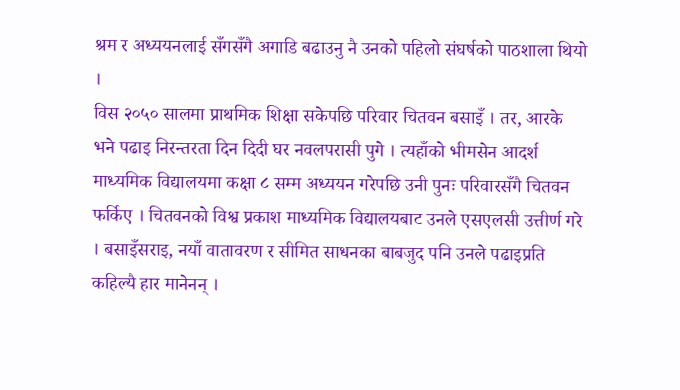श्रम र अध्ययनलाई सँगसँगै अगाडि बढाउनु नै उनको पहिलो संघर्षको पाठशाला थियो ।
विस २०५० सालमा प्राथमिक शिक्षा सकेपछि परिवार चितवन बसाइँ । तर, आरके भने पढाइ निरन्तरता दिन दिदी घर नवलपरासी पुगे । त्यहाँको भीमसेन आदर्श माध्यमिक विद्यालयमा कक्षा ८ सम्म अध्ययन गरेपछि उनी पुनः परिवारसँगै चितवन फर्किए । चितवनको विश्व प्रकाश माध्यमिक विद्यालयबाट उनले एसएलसी उत्तीर्ण गरे । बसाइँसराइ, नयाँ वातावरण र सीमित साधनका बाबजुद पनि उनले पढाइप्रति कहिल्यै हार मानेनन् ।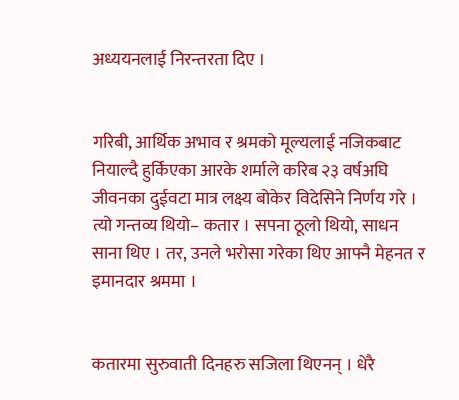अध्ययनलाई निरन्तरता दिए ।


गरिबी, आर्थिक अभाव र श्रमको मूल्यलाई नजिकबाट नियाल्दै हुर्किएका आरके शर्माले करिब २३ वर्षअघि जीवनका दुईवटा मात्र लक्ष्य बोकेर विदेसिने निर्णय गरे । त्यो गन्तव्य थियो– कतार । सपना ठूलो थियो, साधन साना थिए । तर, उनले भरोसा गरेका थिए आफ्नै मेहनत र इमानदार श्रममा ।


कतारमा सुरुवाती दिनहरु सजिला थिएनन् । धेरै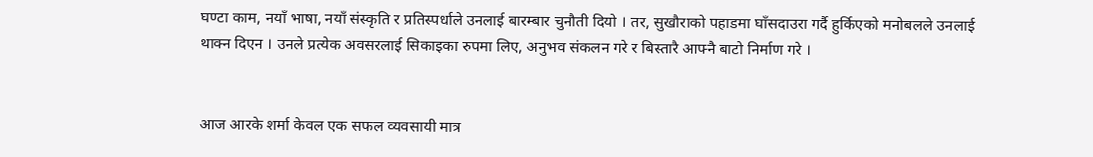घण्टा काम, नयाँ भाषा, नयाँ संस्कृति र प्रतिस्पर्धाले उनलाई बारम्बार चुनौती दियो । तर, सुखौराको पहाडमा घाँसदाउरा गर्दै हुर्किएको मनोबलले उनलाई थाक्न दिएन । उनले प्रत्येक अवसरलाई सिकाइका रुपमा लिए, अनुभव संकलन गरे र बिस्तारै आफ्नै बाटो निर्माण गरे ।


आज आरके शर्मा केवल एक सफल व्यवसायी मात्र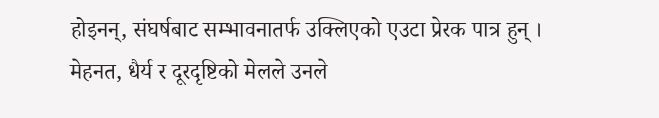होइनन्, संघर्षबाट सम्भावनातर्फ उक्लिएको एउटा प्रेरक पात्र हुन् । मेहनत, धैर्य र दूरदृष्टिको मेलले उनले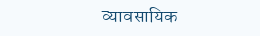व्यावसायिक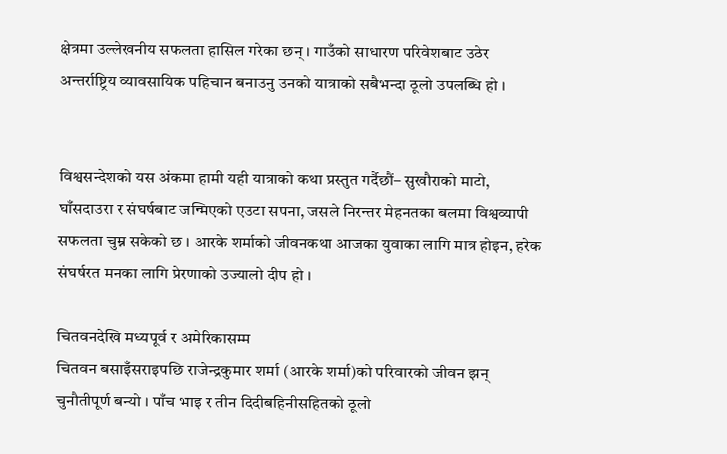क्षेत्रमा उल्लेखनीय सफलता हासिल गरेका छन् । गाउँको साधारण परिवेशबाट उठेर अन्तर्राष्ट्रिय व्यावसायिक पहिचान बनाउनु उनको यात्राको सबैभन्दा ठूलो उपलब्धि हो ।


विश्वसन्देशको यस अंकमा हामी यही यात्राको कथा प्रस्तुत गर्दैछौं– सुखौराको माटो, घाँसदाउरा र संघर्षबाट जन्मिएको एउटा सपना, जसले निरन्तर मेहनतका बलमा विश्वव्यापी सफलता चुम्न सकेको छ । आरके शर्माको जीवनकथा आजका युवाका लागि मात्र होइन, हरेक संघर्षरत मनका लागि प्रेरणाको उज्यालो दीप हो ।

चितवनदेखि मध्यपूर्व र अमेरिकासम्म
चितवन बसाइँसराइपछि राजेन्द्रकुमार शर्मा (आरके शर्मा)को परिवारको जीवन झन् चुनौतीपूर्ण बन्यो । पाँच भाइ र तीन दिदीबहिनीसहितको ठूलो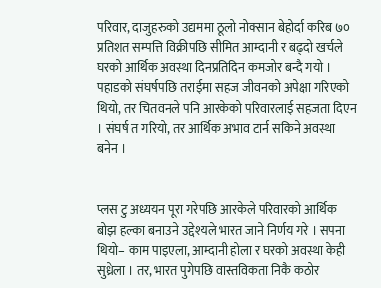परिवार, दाजुहरुको उद्यममा ठूलो नोक्सान बेहोर्दा करिब ७० प्रतिशत सम्पत्ति विक्रीपछि सीमित आम्दानी र बढ्दो खर्चले घरको आर्थिक अवस्था दिनप्रतिदिन कमजोर बन्दै गयो । पहाडको संघर्षपछि तराईमा सहज जीवनको अपेक्षा गरिएको थियो, तर चितवनले पनि आरकेको परिवारलाई सहजता दिएन । संघर्ष त गरियो, तर आर्थिक अभाव टार्न सकिने अवस्था बनेन ।


प्लस टु अध्ययन पूरा गरेपछि आरकेले परिवारको आर्थिक बोझ हल्का बनाउने उद्देश्यले भारत जाने निर्णय गरे । सपना थियो– काम पाइएला, आम्दानी होला र घरको अवस्था केही सुध्रेला । तर, भारत पुगेपछि वास्तविकता निकै कठोर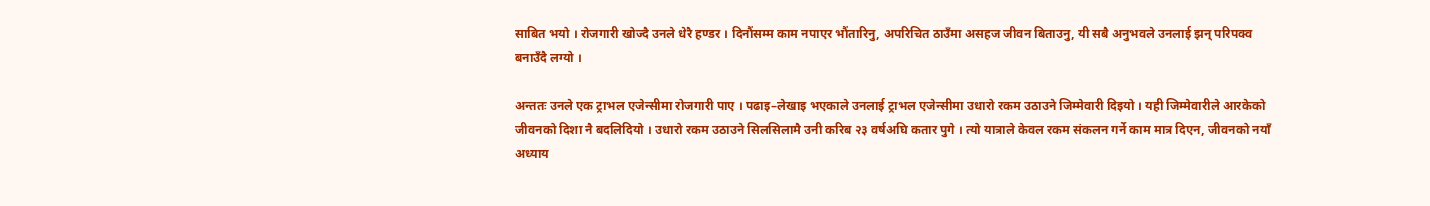साबित भयो । रोजगारी खोज्दै उनले धेरै हण्डर । दिनौंसम्म काम नपाएर भौंतारिनु, अपरिचित ठाउँमा असहज जीवन बिताउनु, यी सबै अनुभवले उनलाई झन् परिपक्व बनाउँदै लग्यो ।

अन्ततः उनले एक ट्राभल एजेन्सीमा रोजगारी पाए । पढाइ–लेखाइ भएकाले उनलाई ट्राभल एजेन्सीमा उधारो रकम उठाउने जिम्मेवारी दिइयो । यही जिम्मेवारीले आरकेको जीवनको दिशा नै बदलिदियो । उधारो रकम उठाउने सिलसिलामै उनी करिब २३ वर्षअघि कतार पुगे । त्यो यात्राले केवल रकम संकलन गर्ने काम मात्र दिएन, जीवनको नयाँ अध्याय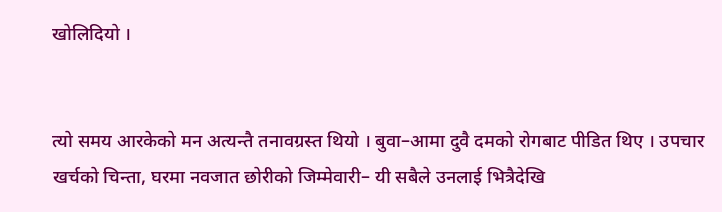खोलिदियो ।


त्यो समय आरकेको मन अत्यन्तै तनावग्रस्त थियो । बुवा–आमा दुवै दमको रोगबाट पीडित थिए । उपचार खर्चको चिन्ता, घरमा नवजात छोरीको जिम्मेवारी– यी सबैले उनलाई भित्रैदेखि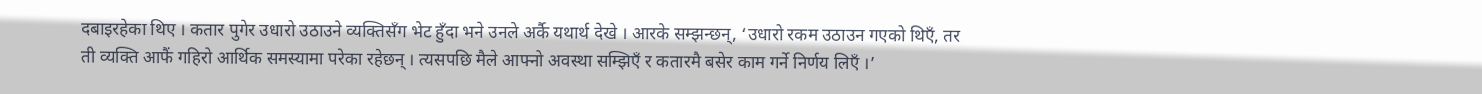दबाइरहेका थिए । कतार पुगेर उधारो उठाउने व्यक्तिसँग भेट हुँदा भने उनले अर्कै यथार्थ देखे । आरके सम्झन्छन्, ‘उधारो रकम उठाउन गएको थिएँ, तर ती व्यक्ति आफैं गहिरो आर्थिक समस्यामा परेका रहेछन् । त्यसपछि मैले आफ्नो अवस्था सम्झिएँ र कतारमै बसेर काम गर्ने निर्णय लिएँ ।’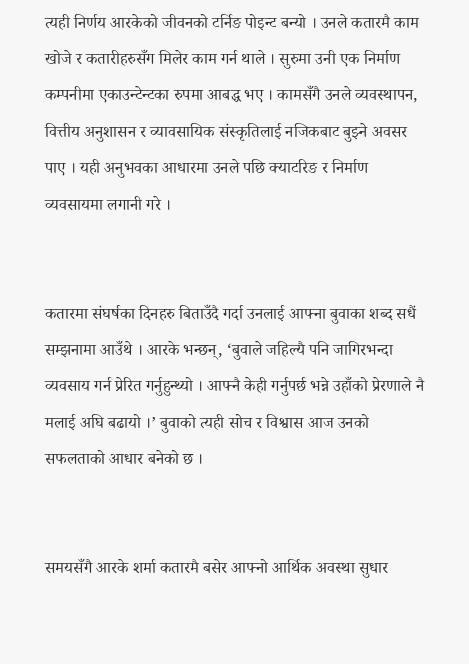त्यही निर्णय आरकेको जीवनको टर्निङ पोइन्ट बन्यो । उनले कतारमै काम खोजे र कतारीहरुसँग मिलेर काम गर्न थाले । सुरुमा उनी एक निर्माण कम्पनीमा एकाउन्टेन्टका रुपमा आबद्ध भए । कामसँगै उनले व्यवस्थापन, वित्तीय अनुशासन र व्यावसायिक संस्कृतिलाई नजिकबाट बुझ्ने अवसर पाए । यही अनुभवका आधारमा उनले पछि क्याटरिङ र निर्माण व्यवसायमा लगानी गरे ।


कतारमा संघर्षका दिनहरु बिताउँदै गर्दा उनलाई आफ्ना बुवाका शब्द सधैं सम्झनामा आउँथे । आरके भन्छन्, ‘बुवाले जहिल्यै पनि जागिरभन्दा व्यवसाय गर्न प्रेरित गर्नुहुन्थ्यो । आफ्नै केही गर्नुपर्छ भन्ने उहाँको प्रेरणाले नै मलाई अघि बढायो ।’ बुवाको त्यही सोच र विश्वास आज उनको सफलताको आधार बनेको छ ।


समयसँगै आरके शर्मा कतारमै बसेर आफ्नो आर्थिक अवस्था सुधार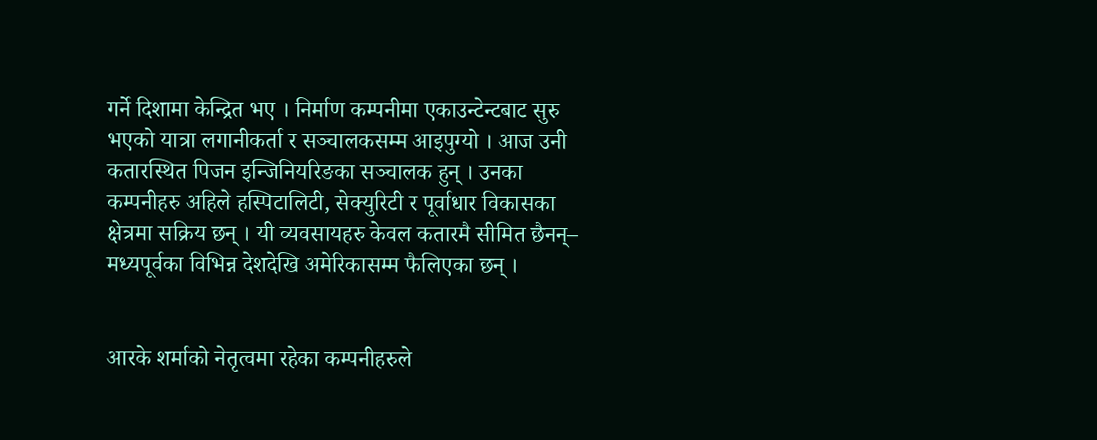गर्ने दिशामा केन्द्रित भए । निर्माण कम्पनीमा एकाउन्टेन्टबाट सुरु भएको यात्रा लगानीकर्ता र सञ्चालकसम्म आइपुग्यो । आज उनी कतारस्थित पिजन इन्जिनियरिङका सञ्चालक हुन् । उनका कम्पनीहरु अहिले हस्पिटालिटी, सेक्युरिटी र पूर्वाधार विकासका क्षेत्रमा सक्रिय छन् । यी व्यवसायहरु केवल कतारमै सीमित छैनन्– मध्यपूर्वका विभिन्न देशदेखि अमेरिकासम्म फैलिएका छन् ।


आरके शर्माको नेतृत्वमा रहेका कम्पनीहरुले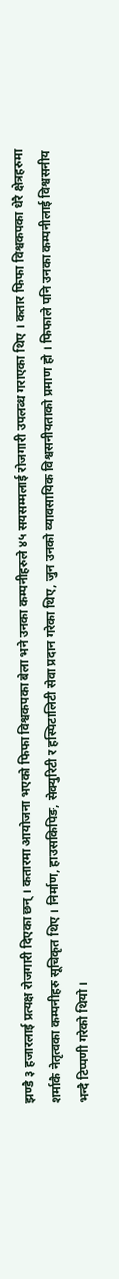झण्डै ३ हजारलाई प्रत्यक्ष रोजगारी दिएका छन् । कतारमा आयोजना भएको फिफा विश्वकपका बेला भने उनका कम्पनीहरुले ४५ सयसम्मलाई रोजगारी उपलब्ध गराएका थिए । कतार फिफा विश्वकपका धेरै क्षेत्रहरुमा शर्माकै नेतृत्वका कम्पनीहरु सूचिकृत थिए । निर्माण, हाउसकिपिङ, सेक्युरिटी र हस्पिटालिटी सेवा प्रदान गरेका थिए, जुन उनको व्यावसायिक विश्वसनीयताको प्रमाण हो । फिफाले पनि उनका कम्पनीलाई विश्वसनीय भन्दै टिप्पणी गरेको थियो ।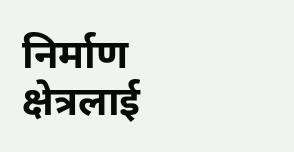निर्माण क्षेत्रलाई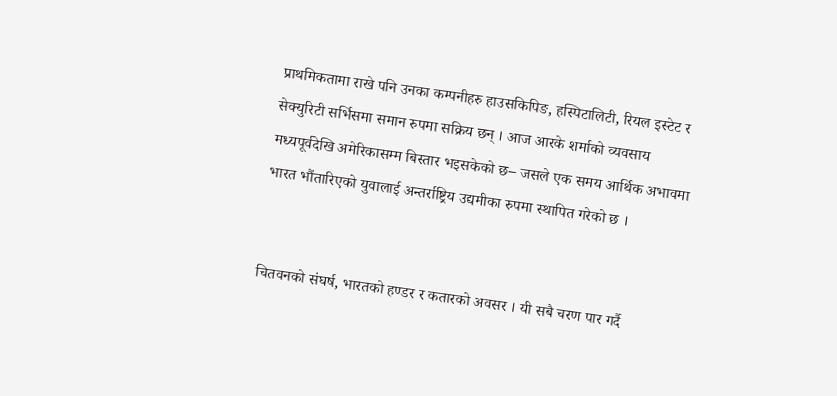प्राथमिकतामा राखे पनि उनका कम्पनीहरु हाउसकिपिङ, हस्पिटालिटी, रियल इस्टेट र सेक्युरिटी सर्भिसमा समान रुपमा सक्रिय छन् । आज आरके शर्माको व्यवसाय मध्यपूर्वदेखि अमेरिकासम्म बिस्तार भइसकेको छ– जसले एक समय आर्थिक अभावमा भारत भौंतारिएको युवालाई अन्तर्राष्ट्रिय उद्यमीका रुपमा स्थापित गरेको छ ।


चितवनको संघर्ष, भारतको हण्डर र कतारको अवसर । यी सबै चरण पार गर्दै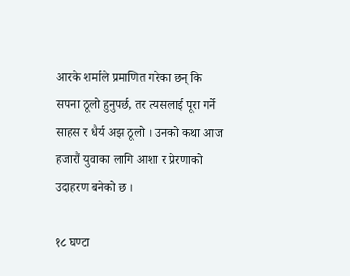आरके शर्माले प्रमाणित गरेका छन् कि सपना ठूलो हुनुपर्छ, तर त्यसलाई पूरा गर्ने साहस र धैर्य अझ ठूलो । उनको कथा आज हजारौं युवाका लागि आशा र प्रेरणाको उदाहरण बनेको छ ।

१८ घण्टा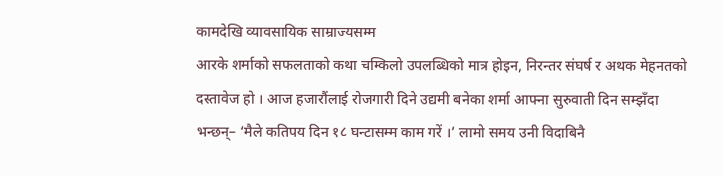कामदेखि व्यावसायिक साम्राज्यसम्म
आरके शर्माको सफलताको कथा चम्किलो उपलब्धिको मात्र होइन, निरन्तर संघर्ष र अथक मेहनतको दस्तावेज हो । आज हजारौंलाई रोजगारी दिने उद्यमी बनेका शर्मा आफ्ना सुरुवाती दिन सम्झँदा भन्छन्– ‘मैले कतिपय दिन १८ घन्टासम्म काम गरें ।’ लामो समय उनी विदाबिनै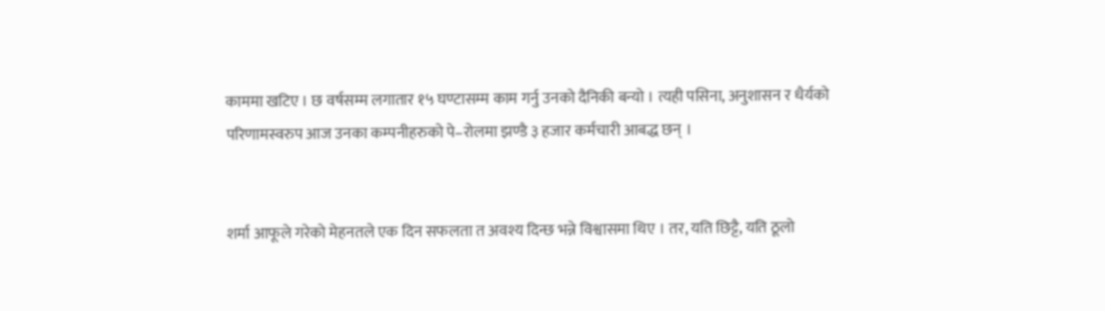काममा खटिए । छ वर्षसम्म लगातार १५ घण्टासम्म काम गर्नु उनको दैनिकी बन्यो । त्यही पसिना, अनुशासन र धैर्यको परिणामस्वरुप आज उनका कम्पनीहरुको पे–रोलमा झण्डै ३ हजार कर्मचारी आबद्ध छन् ।


शर्मा आफूले गरेको मेहनतले एक दिन सफलता त अवश्य दिन्छ भन्ने विश्वासमा थिए । तर, यति छिट्टै, यति ठूलो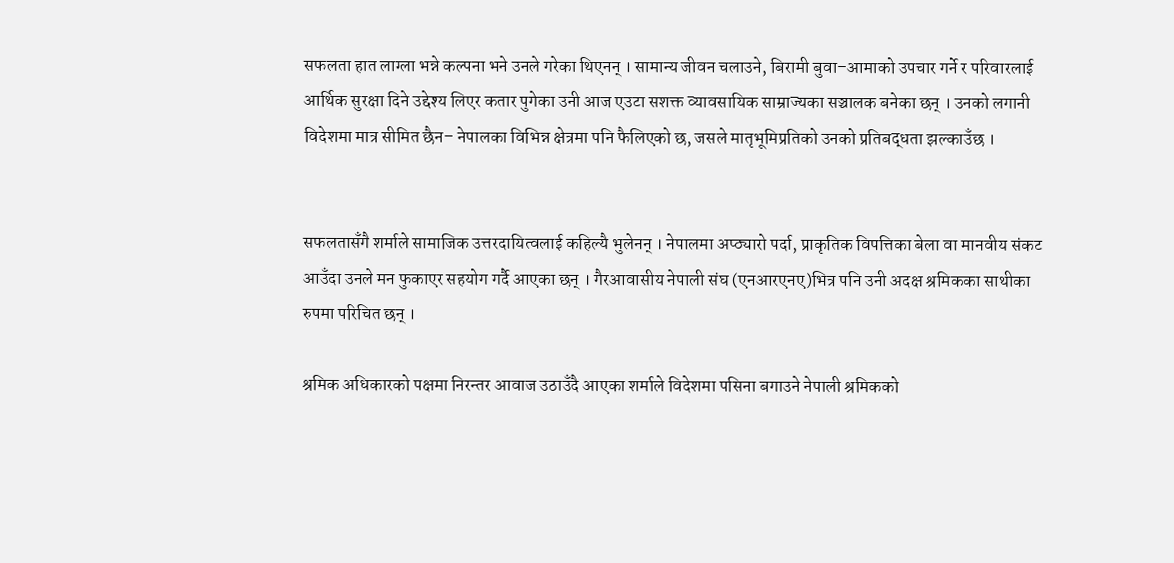सफलता हात लाग्ला भन्ने कल्पना भने उनले गरेका थिएनन् । सामान्य जीवन चलाउने, बिरामी बुवा–आमाको उपचार गर्ने र परिवारलाई आर्थिक सुरक्षा दिने उद्देश्य लिएर कतार पुगेका उनी आज एउटा सशक्त व्यावसायिक साम्राज्यका सञ्चालक बनेका छन् । उनको लगानी विदेशमा मात्र सीमित छैन– नेपालका विभिन्न क्षेत्रमा पनि फैलिएको छ, जसले मातृभूमिप्रतिको उनको प्रतिबद्धता झल्काउँछ ।


सफलतासँगै शर्माले सामाजिक उत्तरदायित्वलाई कहिल्यै भुलेनन् । नेपालमा अप्ठ्यारो पर्दा, प्राकृतिक विपत्तिका बेला वा मानवीय संकट आउँदा उनले मन फुकाएर सहयोग गर्दै आएका छन् । गैरआवासीय नेपाली संघ (एनआरएनए)भित्र पनि उनी अदक्ष श्रमिकका साथीका रुपमा परिचित छन् ।

श्रमिक अधिकारको पक्षमा निरन्तर आवाज उठाउँदै आएका शर्माले विदेशमा पसिना बगाउने नेपाली श्रमिकको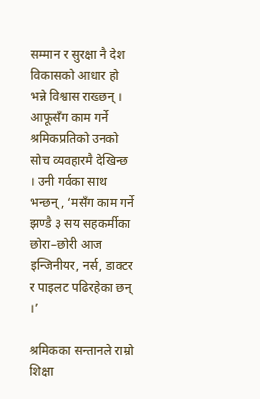सम्मान र सुरक्षा नै देश विकासको आधार हो भन्ने विश्वास राख्छन् । आफूसँग काम गर्ने श्रमिकप्रतिको उनको सोच व्यवहारमै देखिन्छ । उनी गर्वका साथ भन्छन्, ‘मसँग काम गर्ने झण्डै ३ सय सहकर्मीका छोरा–छोरी आज इन्जिनीयर, नर्स, डाक्टर र पाइलट पढिरहेका छन् ।’

श्रमिकका सन्तानले राम्रो शिक्षा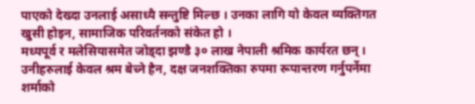पाएको देख्दा उनलाई असाध्यै सन्तुष्टि मिल्छ । उनका लागि यो केवल व्यक्तिगत खुसी होइन, सामाजिक परिवर्तनको संकेत हो ।
मध्यपूर्व र मलेसियासमेत जोड्दा झण्डै ३० लाख नेपाली श्रमिक कार्यरत छन् । उनीहरुलाई केवल श्रम बेच्ने हैन, दक्ष जनशक्तिका रुपमा रूपान्तरण गर्नुपर्नेमा शर्माको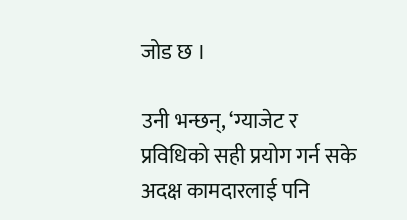जोड छ ।

उनी भन्छन्, ‘ग्याजेट र प्रविधिको सही प्रयोग गर्न सके अदक्ष कामदारलाई पनि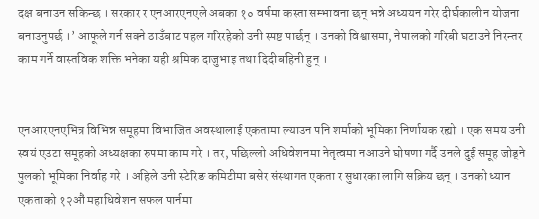दक्ष बनाउन सकिन्छ । सरकार र एनआरएनएले अबका १० वर्षमा कस्ता सम्भावना छन् भन्ने अध्ययन गरेर दीर्घकालीन योजना बनाउनुपर्छ ।’ आफूले गर्न सक्ने ठाउँबाट पहल गरिरहेको उनी स्पष्ट पार्छन् । उनको विश्वासमा, नेपालको गरिबी घटाउने निरन्तर काम गर्ने वास्तविक शक्ति भनेका यही श्रमिक दाजुभाइ तथा दिदीबहिनी हुन् ।


एनआरएनएभित्र विभिन्न समूहमा विभाजित अवस्थालाई एकतामा ल्याउन पनि शर्माको भूमिका निर्णायक रह्यो । एक समय उनी स्वयं एउटा समूहको अध्यक्षका रुपमा काम गरे । तर, पछिल्लो अधिवेशनमा नेतृत्वमा नआउने घोषणा गर्दै उनले दुई समूह जोड्ने पुलको भूमिका निर्वाह गरे । अहिले उनी स्टेरिङ कमिटीमा बसेर संस्थागत एकता र सुधारका लागि सक्रिय छन् । उनको ध्यान एकताको १२औं महाधिवेशन सफल पार्नमा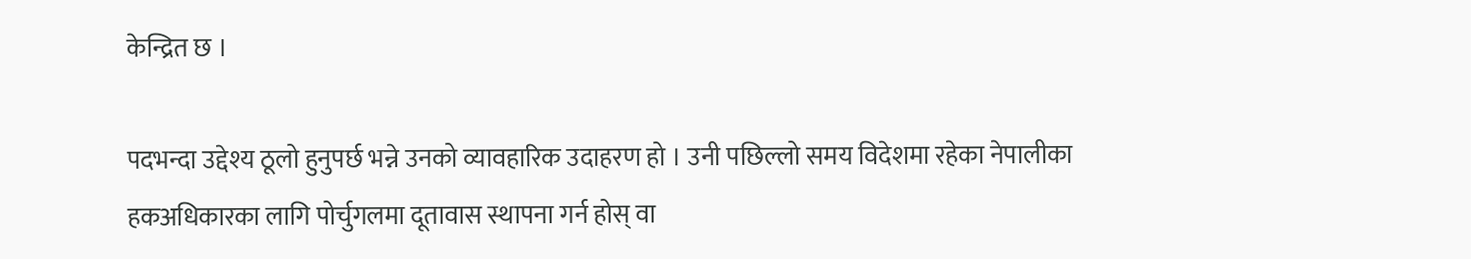केन्द्रित छ ।

पदभन्दा उद्देश्य ठूलो हुनुपर्छ भन्ने उनको व्यावहारिक उदाहरण हो । उनी पछिल्लो समय विदेशमा रहेका नेपालीका हकअधिकारका लागि पोर्चुगलमा दूतावास स्थापना गर्न होस् वा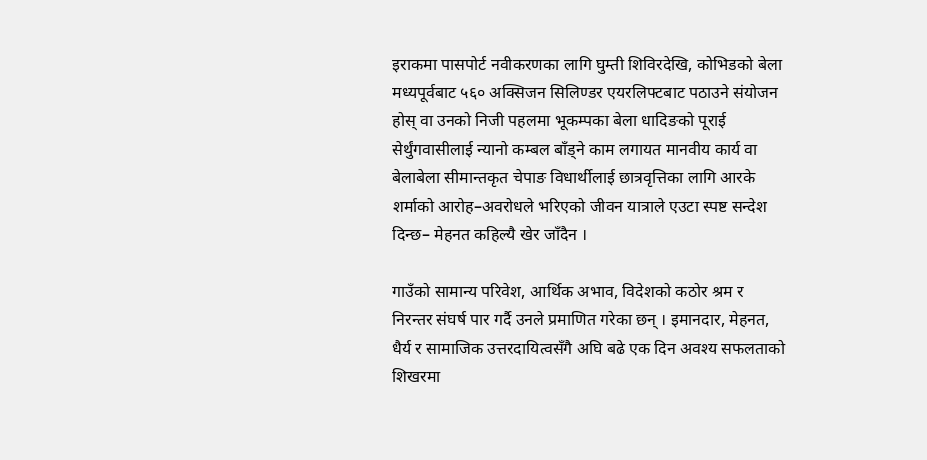इराकमा पासपोर्ट नवीकरणका लागि घुम्ती शिविरदेखि, कोभिडको बेला मध्यपूर्वबाट ५६० अक्सिजन सिलिण्डर एयरलिफ्टबाट पठाउने संयोजन होस् वा उनको निजी पहलमा भूकम्पका बेला धादिङको पूराई सेर्थुंगवासीलाई न्यानो कम्बल बाँड्ने काम लगायत मानवीय कार्य वा बेलाबेला सीमान्तकृत चेपाङ विधार्थीलाई छात्रवृत्तिका लागि आरके शर्माको आरोह–अवरोधले भरिएको जीवन यात्राले एउटा स्पष्ट सन्देश दिन्छ– मेहनत कहिल्यै खेर जाँदैन ।

गाउँको सामान्य परिवेश, आर्थिक अभाव, विदेशको कठोर श्रम र निरन्तर संघर्ष पार गर्दै उनले प्रमाणित गरेका छन् । इमानदार, मेहनत, धैर्य र सामाजिक उत्तरदायित्वसँगै अघि बढे एक दिन अवश्य सफलताको शिखरमा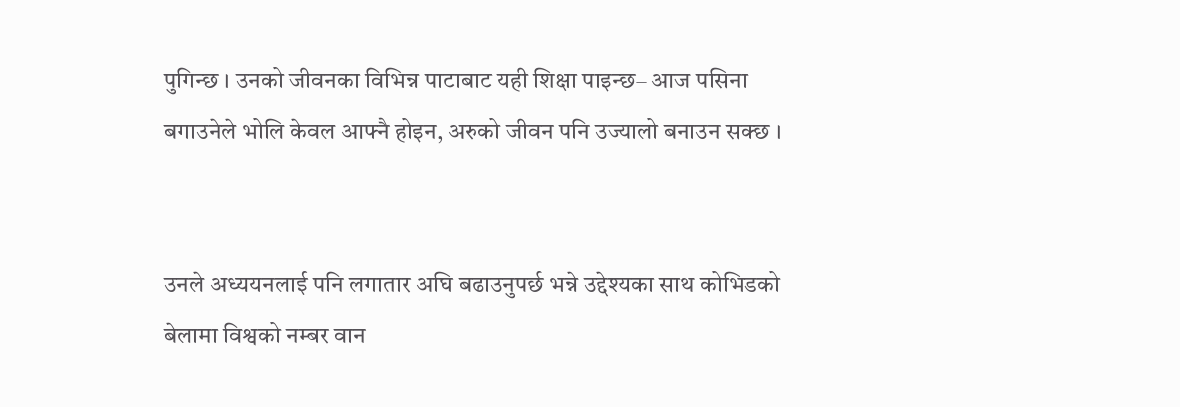पुगिन्छ । उनको जीवनका विभिन्न पाटाबाट यही शिक्षा पाइन्छ– आज पसिना बगाउनेले भोलि केवल आफ्नै होइन, अरुको जीवन पनि उज्यालो बनाउन सक्छ ।


उनले अध्ययनलाई पनि लगातार अघि बढाउनुपर्छ भन्ने उद्देश्यका साथ कोभिडको बेलामा विश्वको नम्बर वान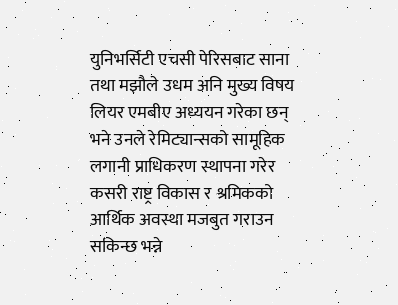युनिभर्सिटी एचसी पेरिसबाट साना तथा मझौले उधम अनि मुख्य विषय लियर एमबीए अध्ययन गरेका छन् भने उनले रेमिट्यान्सको सामूहिक लगानी प्राधिकरण स्थापना गरेर कसरी राष्ट्र विकास र श्रमिकको आर्थिक अवस्था मजबुत गराउन सकिन्छ भन्ने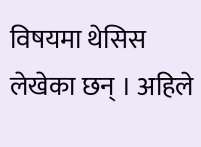विषयमा थेसिस लेखेका छन् । अहिले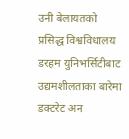उनी बेलायतको प्रसिद्ध विश्वविधालय डरहम युनिभर्सिटीबाट उद्यमशीलताका बारेमा डक्टरेट अन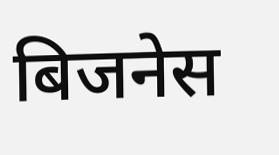बिजनेस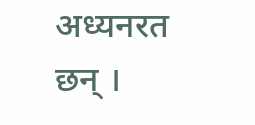अध्यनरत छन् ।